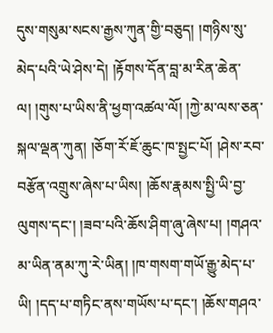དུས་གསུམ་སངས་རྒྱས་ཀུན་གྱི་བཅུད། །གཉིས་སུ་མེད་པའི་ཡེ་ཤེས་དེ། །རྟོགས་དོན་བླ་མ་རིན་ཆེན་ལ། །གུས་པ་ཡིས་ནི་ཕྱག་འཚལ་ལོ། །ཀྱེ་མ་ལས་ཅན་སྐལ་ལྡན་ཀུན། །ཅོག་རོ་ཇོ་ཆུང་ཁ་སྤྱང་པོ། །ཤེས་རབ་བརྩོན་འགྲུས་ཞེས་པ་ཡིས། །ཆོས་རྣམས་སྤྱི་ཡི་བྱ་ལུགས་དང་། །ཟབ་པའི་ཆོས་ཤིག་ཞུ་ཞེས་པ། །གཤའ་མ་ཡིན་ནམ་ཀུ་རེ་ཡིན། །ཁ་གསག་གཡོ་རྒྱུ་མེད་པ་ཡི། །དད་པ་གཏིང་ནས་གཡོས་པ་དང་། །ཆོས་གཤའ་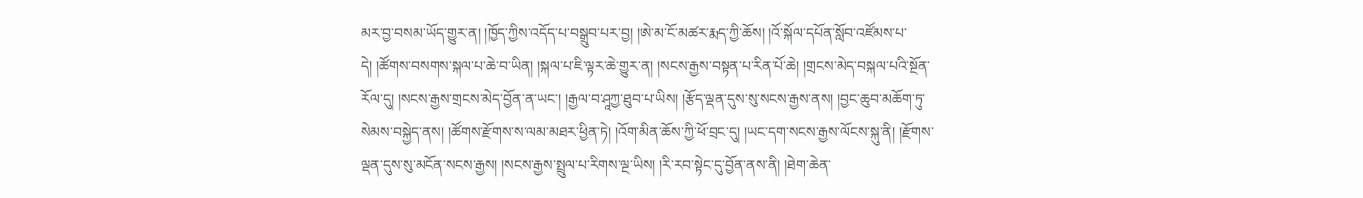མར་བྱ་བསམ་ཡོད་གྱུར་ན། །ཁྱོད་ཀྱིས་འདོད་པ་བསྒྲུབ་པར་བྱ། །ཨེ་མ་ངོ་མཚར་རྨད་ཀྱི་ཆོས། །འོ་སྐོལ་དཔོན་སློབ་འཛོམས་པ་དེ། །ཚོགས་བསགས་སྐལ་པ་ཆེ་བ་ཡིན། །སྐལ་པ་ཇི་ལྟར་ཆེ་གྱུར་ན། །སངས་རྒྱས་བསྟན་པ་རིན་པོ་ཆེ། །གྲངས་མེད་བསྐལ་པའི་སྔོན་རོལ་དུ། །སངས་རྒྱས་གྲངས་མེད་བྱོན་ན་ཡང་། །རྒྱལ་བ་ཤཱཀྱ་ཐུབ་པ་ཡིས། །རྩོད་ལྡན་དུས་སུ་སངས་རྒྱས་ནས། །བྱང་ཆུབ་མཆོག་ཏུ་སེམས་བསྐྱེད་ནས། །ཚོགས་རྫོགས་ས་ལམ་མཐར་ཕྱིན་ཏེ། །འོག་མིན་ཆོས་ཀྱི་ཕོ་བྲང་དུ། །ཡང་དག་སངས་རྒྱས་ལོངས་སྐུ་ནི། །རྫོགས་ལྡན་དུས་སུ་མངོན་སངས་རྒྱས། །སངས་རྒྱས་སྤྲུལ་པ་རིགས་ལྔ་ཡིས། །རི་རབ་སྟེང་དུ་བྱོན་ནས་ནི། །ཐེག་ཆེན་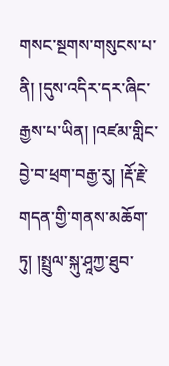གསང་སྔགས་གསུངས་པ་ནི། །དུས་འདིར་དར་ཞིང་རྒྱས་པ་ཡིན། །འཛམ་གླིང་བྱེ་བ་ཕྲག་བརྒྱ་རུ། །རྡོ་རྗེ་གདན་གྱི་གནས་མཆོག་ཏུ། །སྤྲུལ་སྐུ་ཤཱཀྱ་ཐུབ་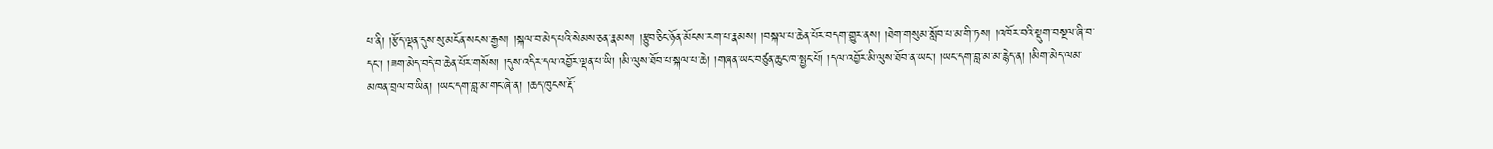པ་ནི། །རྩོད་ལྡན་དུས་སུ་མངོན་སངས་རྒྱས། །སྐལ་བ་མེད་པའི་སེམས་ཅན་རྣམས། །རྩུབ་ཅིང་ཉོན་མོངས་རག་པ་རྣམས། །བསྐལ་པ་ཆེན་པོར་བདག་གྱུར་ནས། །ཐེག་གསུམ་སློབ་པ་མ་གི་ཏས། །འཁོར་བའི་སྡུག་བསྔལ་ཞི་བ་དང་། །ཟག་མེད་བདེ་བ་ཆེན་པོར་གསོས། །དུས་འདིར་དལ་འབྱོར་ལྡན་པ་ཡི། །མི་ལུས་ཐོབ་པ་སྐལ་པ་ཆེ། །གཞན་ཡང་བཙུན་ཆུང་ཁ་སྤྱང་པོ། །དལ་འབྱོར་མི་ལུས་ཐོབ་ན་ཡང་། །ཡང་དག་བླ་མ་མ་རྙེད་ན། །མིག་མེད་ལམ་མཁན་བྲལ་བ་ཡིན། །ཡང་དག་བླ་མ་གང་ཞེ་ན། །ཆད་ཁུངས་རྡོ་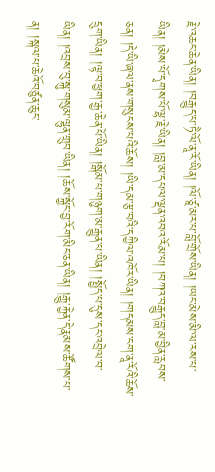རྗེ་འཆང་ཆེན་ཡིན། །བརྒྱུད་པ་ཏཻ་ལོ་ནཱ་རོ་ཡིན། །ལོ་ཙཱ་མར་པ་བློ་གྲོས་ཡིན། །ཡང་མེས་མི་ལ་རས་པ་ཡིན། །མེས་པོ་དྭགས་པོ་ལྷ་རྗེ་ཡིན། །བླ་མ་དཔལ་ལྡན་འབའ་རོམ་པ། །བཀའ་བརྒྱུད་བླ་མ་བྱིན་རླབས་ཅན། །དེ་ཡི་ཞལ་ནས་གསུངས་པའི་ཆོས། །ཡི་དམ་རྩ་བའི་དཀྱིལ་འཁོར་ཡིན། །གདམས་ངག་ནཱ་རོའི་ཆོས་དྲུག་ཡིན། །ལྟ་བ་ཕྱག་རྒྱ་ཆེན་པོ་ཡིན། །སྒོམ་པ་གཉུག་མ་རྒྱུན་པ་ཡིན། །སྤྱོད་པ་དུས་དང་འབྲེལ་བ་ཡིན། །འབྲས་བུ་སྐུ་གསུམ་ལྷུན་གྲུབ་ཡིན། །ཆོས་སྐྱོང་བྱ་རོག་མིང་ཅན་ཡིན། །རྒྱུ་རྐྱེན་དེ་རྣམས་ཚོགས་པ་ན། །སྐལ་པ་ཆེའོ་བཙུན་ཆུང་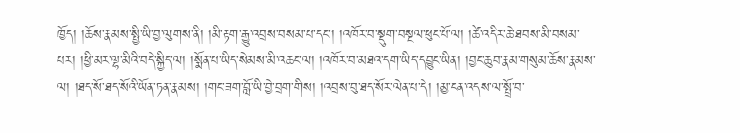ཁྱོད། །ཆོས་རྣམས་སྤྱི་ཡི་བྱ་ལུགས་ནི། །མི་རྟག་རྒྱུ་འབྲས་བསམ་པ་དང་། །འཁོར་བ་སྡུག་བསྔལ་ཕུང་པོ་ལ། །ཚེ་འདིར་ཆེ་ཐབས་མི་བསམ་པར། །ཕྱི་མར་ལྷ་མིའི་བདེ་སྐྱིད་ལ། །སྨོན་པ་ཡིད་སེམས་མི་འཆང་ལ། །འཁོར་བ་མཐའ་དག་ཡིད་དབྱུང་ཡིན། །བྱང་ཆུབ་རྣམ་གསུམ་ཆོས་རྣམས་ལ། །ཐད་སོ་ཐད་སོའི་ཡོན་ཏན་རྣམས། །གང་ཟག་བློ་ཡི་བྱེ་བྲག་གིས། །འབྲས་བུ་ཐད་སོར་ལེན་པ་དེ། །མྱ་ངན་འདས་ལ་སྤྲོ་བ་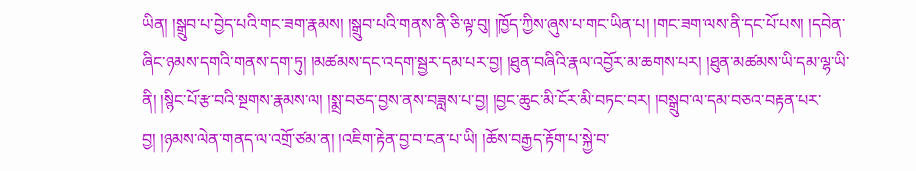ཡིན། །སྒྲུབ་པ་བྱེད་པའི་གང་ཟག་རྣམས། །སྒྲུབ་པའི་གནས་ནི་ཅི་ལྟ་བུ། །ཁྱོད་ཀྱིས་ཞུས་པ་གང་ཡིན་པ། །གང་ཟག་ལས་ནི་དང་པོ་པས། །དབེན་ཞིང་ཉམས་དགའི་གནས་དག་ཏུ། །མཚམས་དང་འདག་སྦྱར་དམ་པར་བྱ། །ཐུན་བཞིའི་རྣལ་འབྱོར་མ་ཆགས་པར། །ཐུན་མཚམས་ཡི་དམ་ལྷ་ཡི་ནི། །སྙིང་པོ་རྩ་བའི་སྔགས་རྣམས་ལ། །སྨྲ་བཅད་བྱས་ནས་བཟླས་པ་བྱ། །བྱང་ཆུང་མི་ངོར་མི་བཏང་བར། །བསྒྲུབ་ལ་དམ་བཅའ་བརྟན་པར་བྱ། །ཉམས་ལེན་གནད་ལ་འགྲོ་ཙམ་ན། །འཇིག་རྟེན་བྱ་བ་ངན་པ་ཡི། །ཆོས་བརྒྱད་རྟོག་པ་སྐྱེ་བ་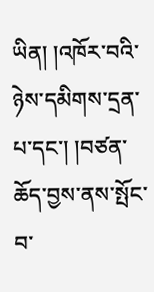ཡིན། །འཁོར་བའི་ཉེས་དམིགས་དྲན་པ་དང་། །བཙན་ཆོད་བྱས་ནས་སྤོང་བ་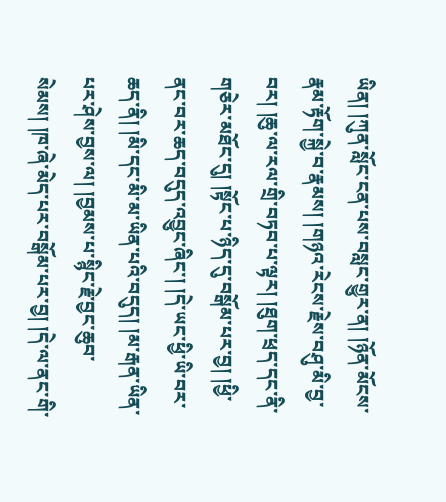ཡིན། །ཀུན་སློང་ངན་པས་བསླང་གྱུར་ན། །ཉོན་མོངས་རྣམ་རྟོག་སྐྱེ་བ་རྣམས། །གཉའ་རེངས་རྗེས་བཤུ་མི་བྱ་བར། །ཆུ་ལ་རལ་གྲི་བཏབ་པ་ལྟར། །ཐུག་ཕྲད་དང་ནི་གཅེར་མཐོང་དུ། །སྟོང་པ་ཉིད་དུ་བསྒོམ་པར་བྱ། །ཕྱི་ནང་བར་ཆད་བདུད་འབྱུང་ཞིང་། །དེ་ཡང་ཕྱི་ཡི་བར་ཆད་ནི། །མི་དང་མི་མ་ཡིན་པའི་བདུད། །མ་རྒན་ཡིན་པར་ཤེས་བྱས་ལ། །བྱམས་པ་སྙིང་རྗེ་བྱང་ཆུབ་སེམས། །ཁ་ཞེ་མེད་པར་བསྒོམ་པར་བྱ། །དེ་ལ་ནང་གི་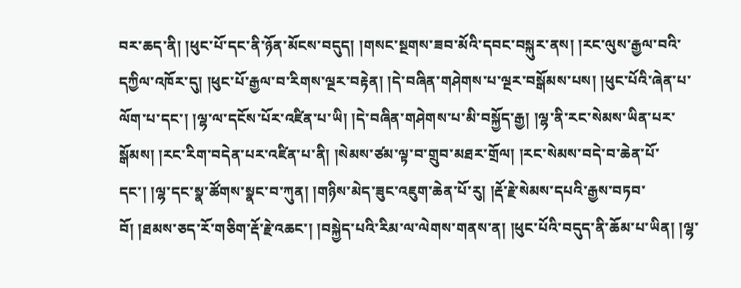བར་ཆད་ནི། །ཕུང་པོ་དང་ནི་ཉོན་མོངས་བདུད། །གསང་སྔགས་ཟབ་མོའི་དབང་བསྐུར་ནས། །རང་ལུས་རྒྱལ་བའི་དཀྱིལ་འཁོར་དུ། །ཕུང་པོ་རྒྱལ་བ་རིགས་ལྔར་བརྟེན། །དེ་བཞིན་གཤེགས་པ་ལྔར་བསྒོམས་པས། །ཕུང་པོའི་ཞེན་པ་ལོག་པ་དང་། །ལྷ་ལ་དངོས་པོར་འཛིན་པ་ཡི། །དེ་བཞིན་གཤེགས་པ་མི་བསྐྱོད་རྒྱ། །ལྷ་ནི་རང་སེམས་ཡིན་པར་སྒོམས། །རང་རིག་བདེན་པར་འཛིན་པ་ནི། །སེམས་ཙམ་ལྟ་བ་གྲུབ་མཐར་གྲོལ། །རང་སེམས་བདེ་བ་ཆེན་པོ་དང་། །ལྷ་དང་སྣ་ཚོགས་སྣང་བ་ཀུན། །གཉིས་མེད་ཟུང་འཇུག་ཆེན་པོ་རུ། །རྡོ་རྗེ་སེམས་དཔའི་རྒྱས་བཏབ་བོ། །ཐམས་ཅད་རོ་གཅིག་རྡོ་རྗེ་འཆང་། །བསྐྱེད་པའི་རིམ་ལ་ལེགས་གནས་ན། །ཕུང་པོའི་བདུད་ནི་ཆོམ་པ་ཡིན། །ལྷ་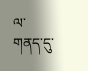ལ་གནད་དུ་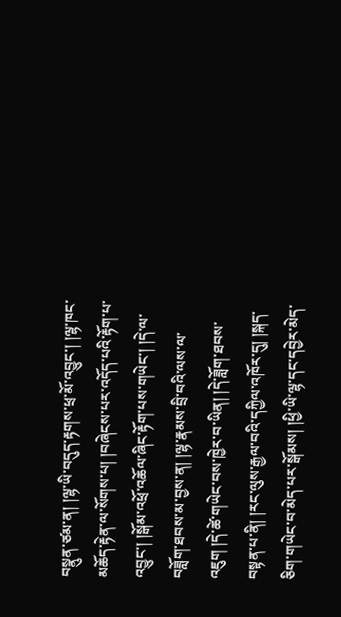བསྣུན་ཙམ་ན། །ལྷ་ཡི་བདུད་རྟགས་ཕྲ་མོ་འབྱུང་། །ལྷ་ཁང་མཆོད་རྟེན་ལ་སོགས་པ། །བཞེངས་པར་འདོད་པའི་རྟོག་པ་འབྱུང་། །སྒོམ་འཕྲོ་འཆོལ་ཞིང་རྟོག་པས་གཡེང་། །དེ་ལ་བཟློག་ཐབས་མ་བྱས་ན། །ལྷ་རྣམས་བྲི་བའི་ལས་ལ་འཇུག །དེ་ཚེ་གཡེང་བས་ཁྱེར་བ་ཡིན། །དེ་ཟློག་ཐབས་བསྟན་པ་ནི། །རང་ལུས་རྒྱལ་བའི་དཀྱིལ་འཁོར་དུ། །སྐད་ཅིག་གཡེང་བ་མེད་པར་སྒོམས། །ཕྱི་ཡི་ལྷ་དང་དབྱེར་མེད་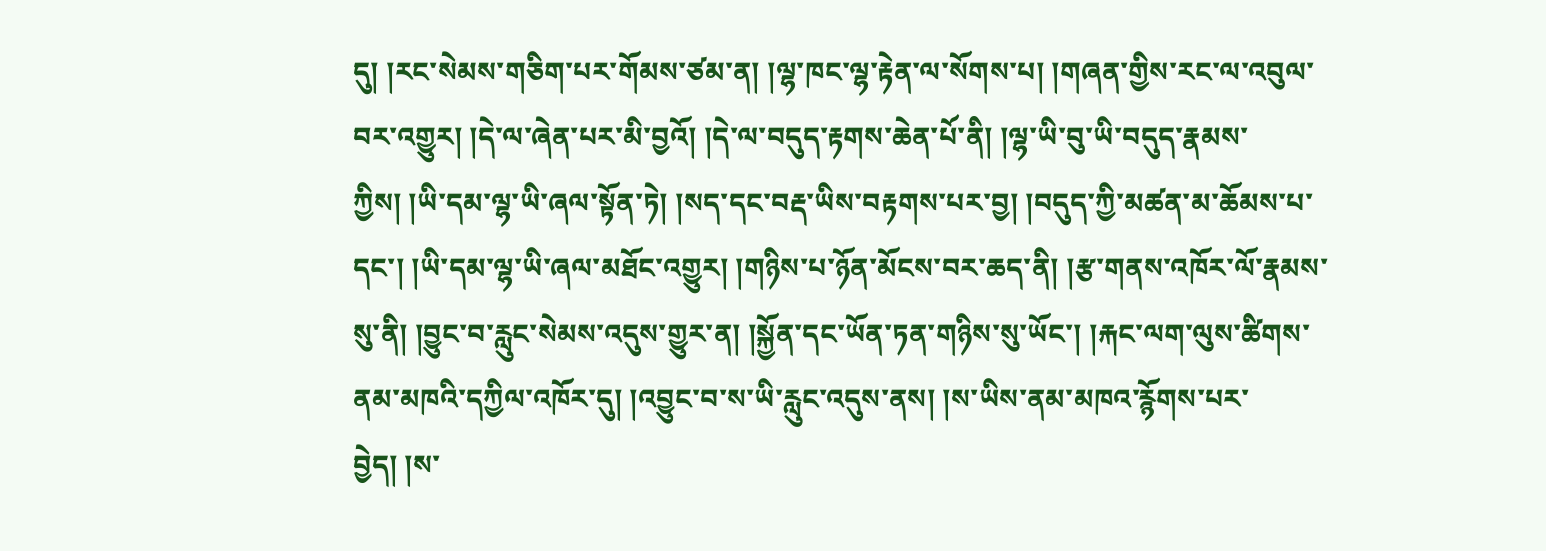དུ། །རང་སེམས་གཅིག་པར་གོམས་ཙམ་ན། །ལྷ་ཁང་ལྷ་རྟེན་ལ་སོགས་པ། །གཞན་གྱིས་རང་ལ་འབུལ་བར་འགྱུར། །དེ་ལ་ཞེན་པར་མི་བྱའོ། །དེ་ལ་བདུད་རྟགས་ཆེན་པོ་ནི། །ལྷ་ཡི་བུ་ཡི་བདུད་རྣམས་ཀྱིས། །ཡི་དམ་ལྷ་ཡི་ཞལ་སྟོན་ཏེ། །སད་དང་བརྡ་ཡིས་བརྟགས་པར་བྱ། །བདུད་ཀྱི་མཚན་མ་ཆོམས་པ་དང་། །ཡི་དམ་ལྷ་ཡི་ཞལ་མཐོང་འགྱུར། །གཉིས་པ་ཉོན་མོངས་བར་ཆད་ནི། །རྩ་གནས་འཁོར་ལོ་རྣམས་སུ་ནི། །བྱུང་བ་རླུང་སེམས་འདུས་གྱུར་ན། །སྐྱོན་དང་ཡོན་ཏན་གཉིས་སུ་ཡོང་། །རྐང་ལག་ལུས་ཚིགས་ནམ་མཁའི་དཀྱིལ་འཁོར་དུ། །འབྱུང་བ་ས་ཡི་རླུང་འདུས་ནས། །ས་ཡིས་ནམ་མཁའ་རྙོགས་པར་བྱེད། །ས་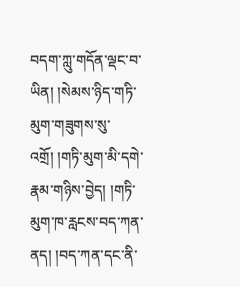བདག་ཀླུ་གདོན་ལྡང་བ་ཡིན། །སེམས་ཉིད་གཏི་མུག་གཟུགས་སུ་འགྲོ། །གཏི་མུག་མི་དགེ་རྣམ་གཉིས་བྱེད། །གཏི་མུག་ཁ་རླངས་བད་ཀན་ནད། །བད་ཀན་དང་ནི་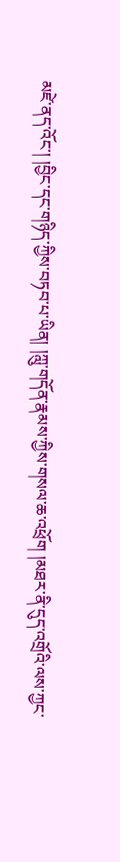མཛེ་ནད་འོང་། །བྱིང་དང་གཉིད་ཀྱིས་བཏབ་པ་ཡིན། །ཀླུ་གདོན་རྣམས་ཀྱིས་གསལ་ཆ་འཕྲོག །མཐར་ནི་དུད་འགྲོའི་ལས་ཀྱང་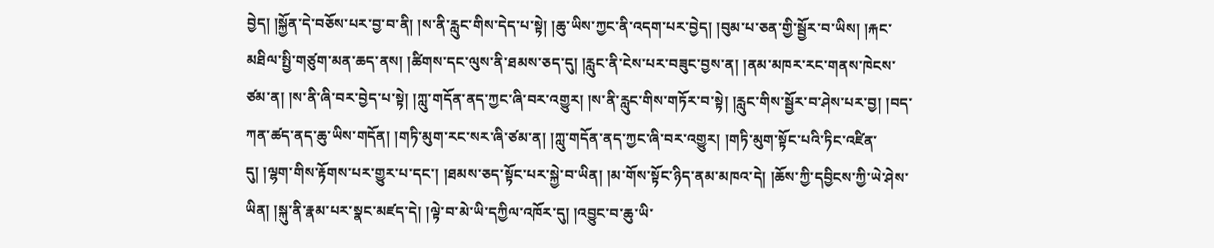བྱེད། །སྐྱོན་དེ་བཅོས་པར་བྱ་བ་ནི། །ས་ནི་རླུང་གིས་དེད་པ་སྟེ། །ཆུ་ཡིས་ཀྱང་ནི་འདག་པར་བྱེད། །བུམ་པ་ཅན་གྱི་སྦྱོར་བ་ཡིས། །རྐང་མཐིལ་སྤྱི་གཙུག་མན་ཆད་ནས། །ཚིགས་དང་ལུས་ནི་ཐམས་ཅད་དུ། །རླུང་ནི་ངེས་པར་བཟུང་བྱས་ན། །ནམ་མཁར་རང་གནས་ཁེངས་ཙམ་ན། །ས་ནི་ཞི་བར་བྱེད་པ་སྟེ། །ཀླུ་གདོན་ནད་ཀྱང་ཞི་བར་འགྱུར། །ས་ནི་རླུང་གིས་གཏོར་བ་སྟེ། །རླུང་གིས་སྦྱོར་བ་ཤེས་པར་བྱ། །བད་ཀན་ཚད་ནད་ཆུ་ཡིས་གདོན། །གཏི་མུག་རང་སར་ཞི་ཙམ་ན། །ཀླུ་གདོན་ནད་ཀྱང་ཞི་བར་འགྱུར། །གཏི་མུག་སྟོང་པའི་ཏིང་འཛིན་དུ། །ལྷག་གིས་རྟོགས་པར་གྱུར་པ་དང་། །ཐམས་ཅད་སྟོང་པར་སྐྱེ་བ་ཡིན། །མ་གོས་སྟོང་ཉིད་ནམ་མཁའ་དེ། །ཆོས་ཀྱི་དབྱིངས་ཀྱི་ཡེ་ཤེས་ཡིན། །སྐུ་ནི་རྣམ་པར་སྣང་མཛད་དེ། །ལྟེ་བ་མེ་ཡི་དཀྱིལ་འཁོར་དུ། །འབྱུང་བ་ཆུ་ཡི་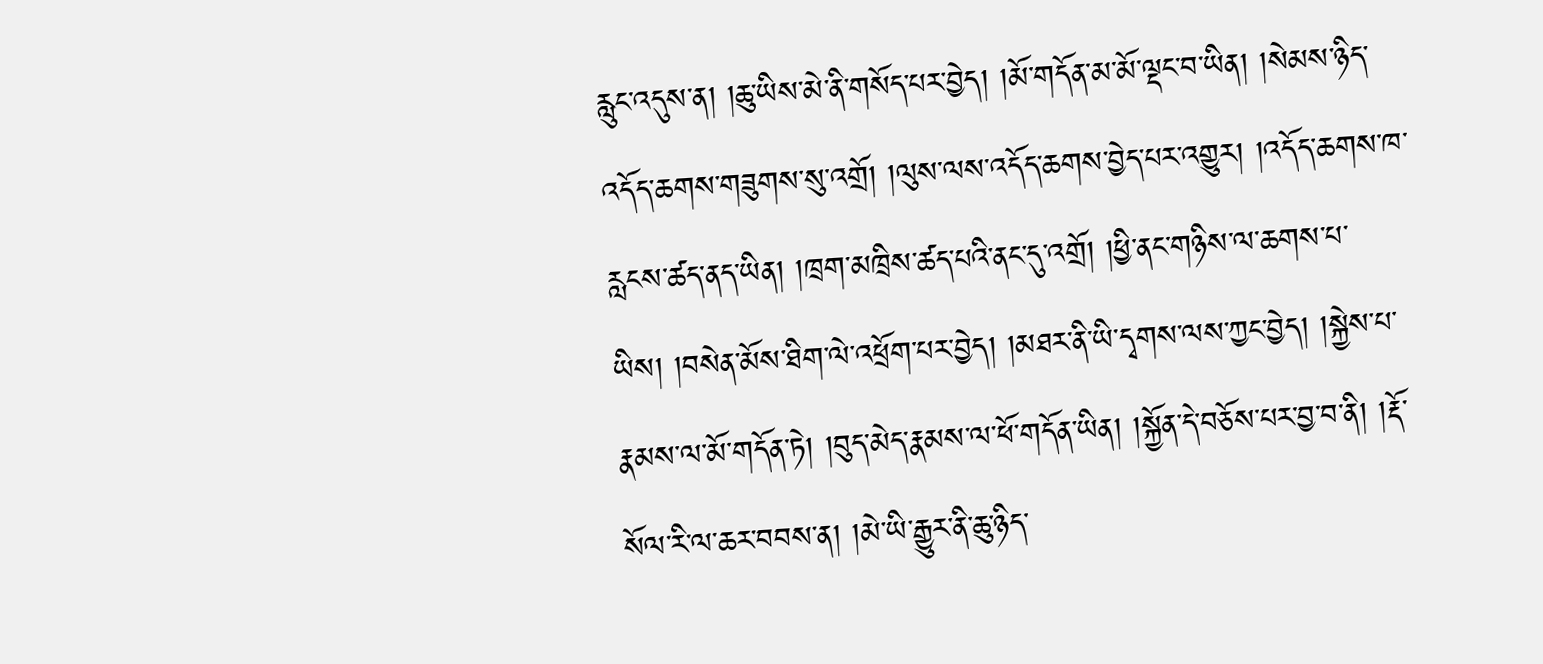རླུང་འདུས་ན། །ཆུ་ཡིས་མེ་ནི་གསོད་པར་བྱེད། །མོ་གདོན་མ་མོ་ལྡང་བ་ཡིན། །སེམས་ཉིད་འདོད་ཆགས་གཟུགས་སུ་འགྲོ། །ལུས་ལས་འདོད་ཆགས་བྱེད་པར་འགྱུར། །འདོད་ཆགས་ཁ་རླངས་ཚད་ནད་ཡིན། །ཁྲག་མཁྲིས་ཚད་པའི་ནང་དུ་འགྲོ། །ཕྱི་ནང་གཉིས་ལ་ཆགས་པ་ཡིས། །བསེན་མོས་ཐིག་ལེ་འཕྲོག་པར་བྱེད། །མཐར་ནི་ཡི་དྭགས་ལས་ཀྱང་བྱེད། །སྐྱེས་པ་རྣམས་ལ་མོ་གདོན་ཏེ། །བུད་མེད་རྣམས་ལ་ཕོ་གདོན་ཡིན། །སྐྱོན་དེ་བཅོས་པར་བྱ་བ་ནི། །རྡོ་སོལ་རི་ལ་ཆར་བབས་ན། །མེ་ཡི་རྒྱུར་ནི་ཆུ་ཉིད་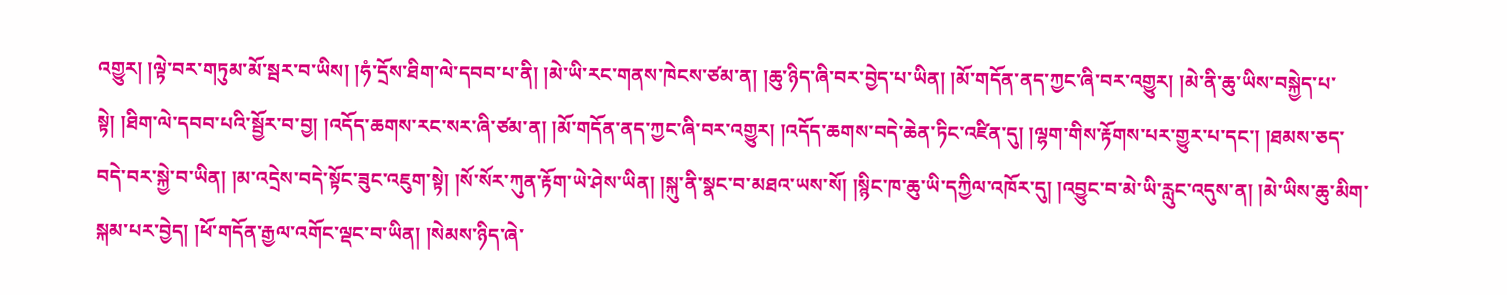འགྱུར། །ལྟེ་བར་གཏུམ་མོ་སྦར་བ་ཡིས། །ཧཾ་དྲོས་ཐིག་ལེ་དབབ་པ་ནི། །མེ་ཡི་རང་གནས་ཁེངས་ཙམ་ན། །ཆུ་ཉིད་ཞི་བར་བྱེད་པ་ཡིན། །མོ་གདོན་ནད་ཀྱང་ཞི་བར་འགྱུར། །མེ་ནི་ཆུ་ཡིས་བསྐྱེད་པ་སྟེ། །ཐིག་ལེ་དབབ་པའི་སྦྱོར་བ་བྱ། །འདོད་ཆགས་རང་སར་ཞི་ཙམ་ན། །མོ་གདོན་ནད་ཀྱང་ཞི་བར་འགྱུར། །འདོད་ཆགས་བདེ་ཆེན་ཏིང་འཛིན་དུ། །ལྷག་གིས་རྟོགས་པར་གྱུར་པ་དང་། །ཐམས་ཅད་བདེ་བར་སྐྱེ་བ་ཡིན། །མ་འདྲེས་བདེ་སྟོང་ཟུང་འཇུག་སྟེ། །སོ་སོར་ཀུན་རྟོག་ཡེ་ཤེས་ཡིན། །སྐུ་ནི་སྣང་བ་མཐའ་ཡས་སོ། །སྙིང་ཁ་ཆུ་ཡི་དཀྱིལ་འཁོར་དུ། །འབྱུང་བ་མེ་ཡི་རླུང་འདུས་ན། །མེ་ཡིས་ཆུ་མིག་སྐམ་པར་བྱེད། །ཕོ་གདོན་རྒྱལ་འགོང་ལྡང་བ་ཡིན། །སེམས་ཉིད་ཞེ་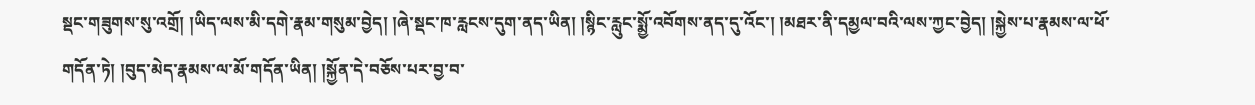སྡང་གཟུགས་སུ་འགྲོ། །ཡིད་ལས་མི་དགེ་རྣམ་གསུམ་བྱེད། །ཞེ་སྡང་ཁ་རླངས་དུག་ནད་ཡིན། །སྙིང་རླུང་སྨྱོ་འབོགས་ནད་དུ་འོང་། །མཐར་ནི་དམྱལ་བའི་ལས་ཀྱང་བྱེད། །སྐྱེས་པ་རྣམས་ལ་ཕོ་གདོན་ཏེ། །བུད་མེད་རྣམས་ལ་མོ་གདོན་ཡིན། །སྐྱོན་དེ་བཅོས་པར་བྱ་བ་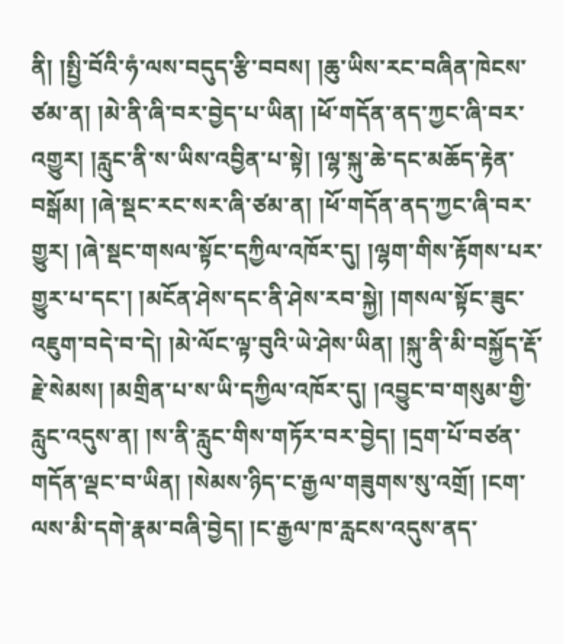ནི། །སྤྱི་བོའི་ཧཾ་ལས་བདུད་རྩི་བབས། །ཆུ་ཡིས་རང་བཞིན་ཁེངས་ཙམ་ན། །མེ་ནི་ཞི་བར་བྱེད་པ་ཡིན། །ཕོ་གདོན་ནད་ཀྱང་ཞི་བར་འགྱུར། །རླུང་ནི་ས་ཡིས་འབྱིན་པ་སྟེ། །ལྷ་སྐུ་ཆེ་དང་མཆོད་རྟེན་བསྒོམ། །ཞེ་སྡང་རང་སར་ཞི་ཙམ་ན། །ཕོ་གདོན་ནད་ཀྱང་ཞི་བར་གྱུར། །ཞེ་སྡང་གསལ་སྟོང་དཀྱིལ་འཁོར་དུ། །ལྷག་གིས་རྟོགས་པར་གྱུར་པ་དང་། །མངོན་ཤེས་དང་ནི་ཤེས་རབ་སྐྱེ། །གསལ་སྟོང་ཟུང་འཇུག་བདེ་བ་དེ། །མེ་ལོང་ལྟ་བུའི་ཡེ་ཤེས་ཡིན། །སྐུ་ནི་མི་བསྐྱོད་རྡོ་རྗེ་སེམས། །མགྲིན་པ་ས་ཡི་དཀྱིལ་འཁོར་དུ། །འབྱུང་བ་གསུམ་གྱི་རླུང་འདུས་ན། །ས་ནི་རླུང་གིས་གཏོར་བར་བྱེད། །དྲག་པོ་བཙན་གདོན་ལྡང་བ་ཡིན། །སེམས་ཉིད་ང་རྒྱལ་གཟུགས་སུ་འགྲོ། །ངག་ལས་མི་དགེ་རྣམ་བཞི་བྱེད། །ང་རྒྱལ་ཁ་རླངས་འདུས་ནད་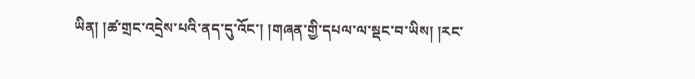ཡིན། །ཚ་གྲང་འདྲེས་པའི་ནད་དུ་འོང་། །གཞན་གྱི་དཔལ་ལ་སྡང་བ་ཡིས། །རང་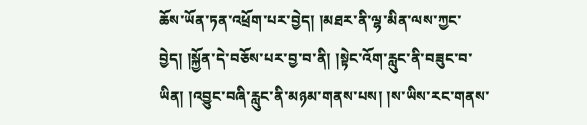ཆོས་ཡོན་ཏན་འཕྲོག་པར་བྱེད། །མཐར་ནི་ལྷ་མིན་ལས་ཀྱང་བྱེད། །སྐྱོན་དེ་བཅོས་པར་བྱ་བ་ནི། །སྟེང་འོག་རླུང་ནི་བཟུང་བ་ཡིན། །འབྱུང་བཞི་རླུང་ནི་མཉམ་གནས་པས། །ས་ཡིས་རང་གནས་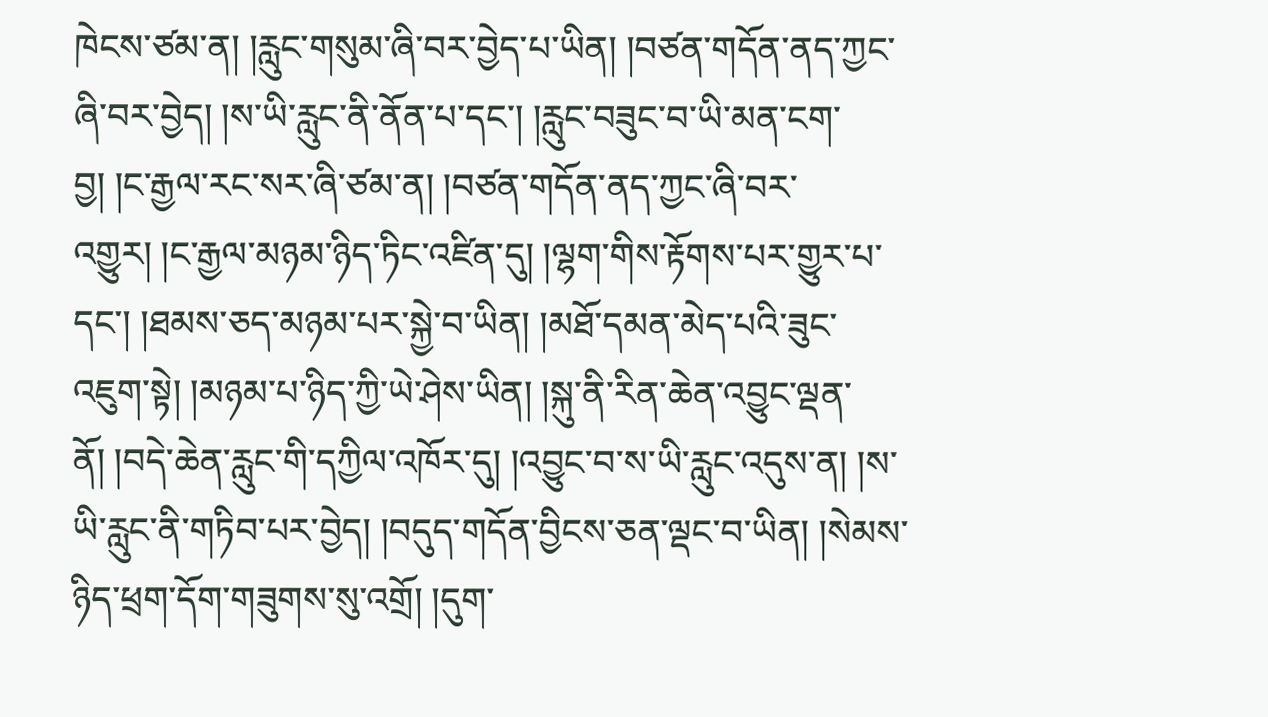ཁེངས་ཙམ་ན། །རླུང་གསུམ་ཞི་བར་བྱེད་པ་ཡིན། །བཙན་གདོན་ནད་ཀྱང་ཞི་བར་བྱེད། །ས་ཡི་རླུང་ནི་ནོན་པ་དང་། །རླུང་བཟུང་བ་ཡི་མན་ངག་བྱ། །ང་རྒྱལ་རང་སར་ཞི་ཙམ་ན། །བཙན་གདོན་ནད་ཀྱང་ཞི་བར་འགྱུར། །ང་རྒྱལ་མཉམ་ཉིད་ཏིང་འཛིན་དུ། །ལྷག་གིས་རྟོགས་པར་གྱུར་པ་དང་། །ཐམས་ཅད་མཉམ་པར་སྐྱེ་བ་ཡིན། །མཐོ་དམན་མེད་པའི་ཟུང་འཇུག་སྟེ། །མཉམ་པ་ཉིད་ཀྱི་ཡེ་ཤེས་ཡིན། །སྐུ་ནི་རིན་ཆེན་འབྱུང་ལྡན་ནོ། །བདེ་ཆེན་རླུང་གི་དཀྱིལ་འཁོར་དུ། །འབྱུང་བ་ས་ཡི་རླུང་འདུས་ན། །ས་ཡི་རླུང་ནི་གཏིབ་པར་བྱེད། །བདུད་གདོན་བྱིངས་ཅན་ལྡང་བ་ཡིན། །སེམས་ཉིད་ཕྲག་དོག་གཟུགས་སུ་འགྲོ། །དུག་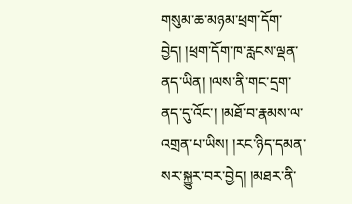གསུམ་ཆ་མཉམ་ཕྲག་དོག་བྱེད། །ཕྲག་དོག་ཁ་རླངས་ལྡན་ནད་ཡིན། །ལས་ནི་གང་དྲག་ནད་དུ་འོང་། །མཐོ་བ་རྣམས་ལ་འགྲན་པ་ཡིས། །རང་ཉིད་དམན་སར་སྐྱུར་བར་བྱེད། །མཐར་ནི་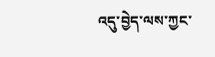འདུ་བྱེད་ལས་ཀྱང་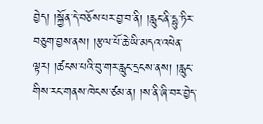བྱེད། །སྐྱོན་དེ་བཅོས་པར་བྱ་བ་ནི། །རླུང་ནི་དྷུ་ཏིར་བཅུག་བྱས་ནས། །རྩལ་པོ་ཆེ་ཡི་མདའ་འཕེན་ལྟར། །ཚངས་པའི་བུ་གར་རླུང་དྲངས་ནས། །རླུང་གིས་རང་གནས་ཁེངས་ཙམ་ན། །ས་ནི་ཞི་བར་བྱེད་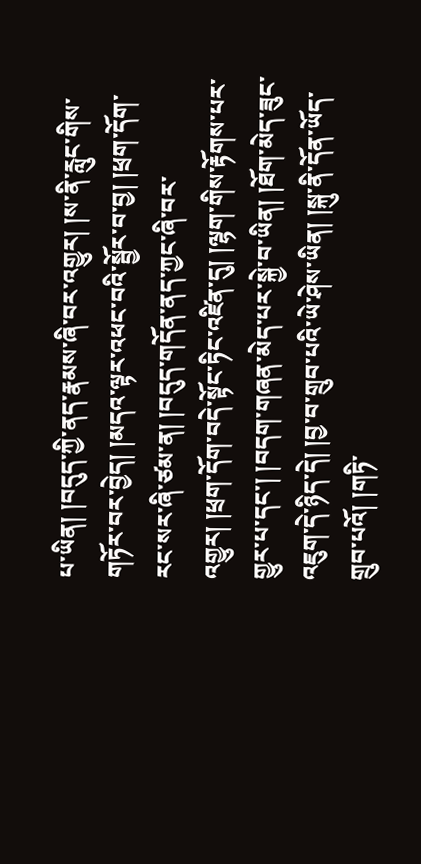པ་ཡིན། །བདུད་ཀྱི་ནད་རྣམས་ཞི་བར་འགྱུར། །ས་ནི་རླུང་གིས་གཏོར་བར་བྱེད། །མདའ་ལྟར་འཕང་བའི་སྦྱོར་བ་བྱ། །ཕྲག་དོག་རང་སར་ཞི་ཙམ་ན། །བདུད་གདོན་ནད་ཀྱང་ཞི་བར་འགྱུར། །ཕྲག་དོག་བདེ་སྟོང་ཏིང་འཛིན་དུ། །ལྷག་གིས་རྟོགས་པར་གྱུར་པ་དང་། །བདག་གཞན་མེད་པར་སྐྱེ་བ་ཡིན། །ཐོག་མེད་ཟུང་འཇུག་དེ་ཉིད་དེ། །བྱ་བ་གྲུབ་པའི་ཡེ་ཤེས་ཡིན། །སྐུ་ནི་དོན་ཡོད་གྲུབ་པའོ། །གཏི་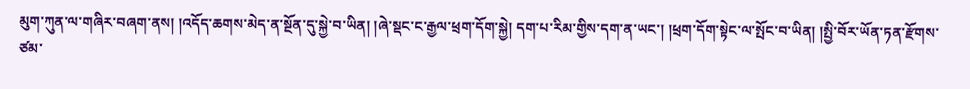མུག་ཀུན་ལ་གཞིར་བཞག་ནས། །འདོད་ཆགས་མེད་ན་སྔོན་དུ་སྐྱེ་བ་ཡིན། །ཞེ་སྡང་ང་རྒྱལ་ཕྲག་དོག་སྐྱེ། དག་པ་རིམ་གྱིས་དག་ན་ཡང་། །ཕྲག་དོག་སྟེང་ལ་སྤོང་བ་ཡིན། །སྤྱི་བོར་ཡོན་ཏན་རྫོགས་ཙམ་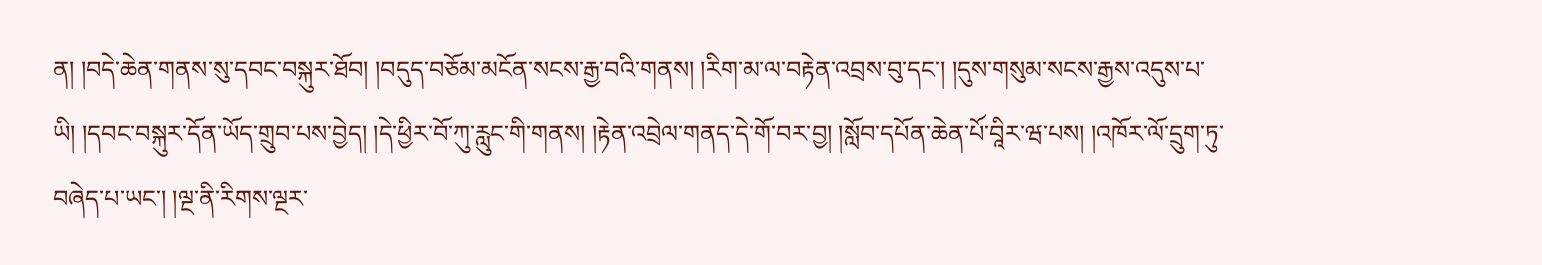ན། །བདེ་ཆེན་གནས་སུ་དབང་བསྐུར་ཐོབ། །བདུད་བཅོམ་མངོན་སངས་རྒྱ་བའི་གནས། །རིག་མ་ལ་བརྟེན་འབྲས་བུ་དང་། །དུས་གསུམ་སངས་རྒྱས་འདུས་པ་ཡི། །དབང་བསྐུར་དོན་ཡོད་གྲུབ་པས་བྱེད། །དེ་ཕྱིར་བོ་ཀུ་རླུང་གི་གནས། །རྟེན་འབྲེལ་གནད་དེ་གོ་བར་བྱ། །སློབ་དཔོན་ཆེན་པོ་བཱིར་ཝ་པས། །འཁོར་ལོ་དྲུག་ཏུ་བཞེད་པ་ཡང་། །ལྔ་ནི་རིགས་ལྔར་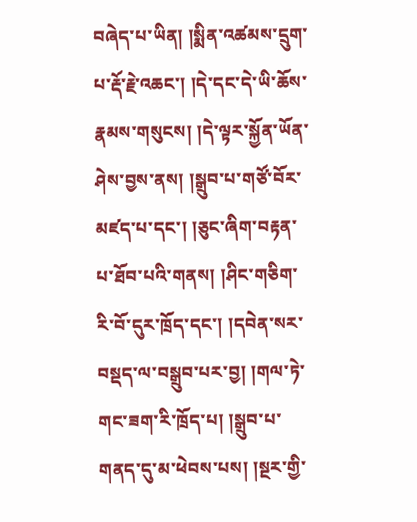བཞེད་པ་ཡིན། །སྨིན་འཚམས་དྲུག་པ་རྡོ་རྗེ་འཆང་། །དེ་དང་དེ་ཡི་ཆོས་རྣམས་གསུངས། །དེ་ལྟར་སྐྱོན་ཡོན་ཤེས་བྱས་ནས། །སྒྲུབ་པ་གཙོ་བོར་མཛད་པ་དང་། །ཅུང་ཞིག་བརྟན་པ་ཐོབ་པའི་གནས། །ཤིང་གཅིག་རི་བོ་དུར་ཁྲོད་དང་། །དབེན་སར་བསྡད་ལ་བསྒྲུབ་པར་བྱ། །གལ་ཏེ་གང་ཟག་རི་ཁྲོད་པ། །སྒྲུབ་པ་གནད་དུ་མ་ཕེབས་པས། །སྔར་གྱི་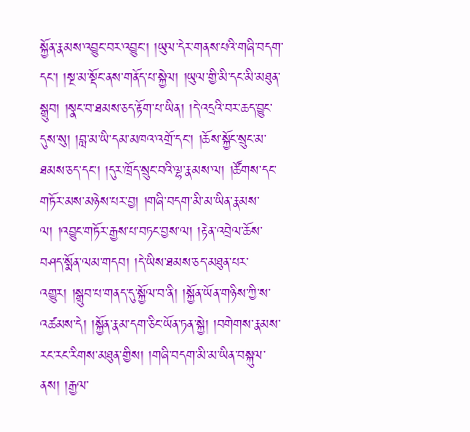སྐྱོན་རྣམས་འབྱུང་བར་འབྱུང་། །ཡུལ་དེར་གནས་པའི་གཞི་བདག་དང་། །སྔ་མ་སྡོང་ནས་གནོད་པ་སྐྱེལ། །ཡུལ་གྱི་མི་དང་མི་མཐུན་སྒྲུབ། །སྣང་བ་ཐམས་ཅད་རྟོག་པ་ཡིན། །དེ་འདྲའི་བར་ཆད་བྱུང་དུས་སུ། །བླ་མ་ཡི་དམ་མཁའ་འགྲོ་དང་། །ཆོས་སྐྱོང་སྲུང་མ་ཐམས་ཅད་དང་། །དུར་ཁྲོད་སྲུང་བའི་ལྷ་རྣམས་ལ། །ཚོགས་དང་གཏོར་མས་མཉེས་པར་བྱ། །གཞི་བདག་མི་མ་ཡིན་རྣམས་ལ། །འབྱུང་གཏོར་རྒྱས་པ་བཏང་བྱས་ལ། །རྟེན་འབྲེལ་ཆོས་བཤད་སྨོན་ལམ་གདབ། །དེ་ཡིས་ཐམས་ཅད་མཐུན་པར་འགྱུར། །སྒྲུབ་པ་གནད་དུ་སྐྱོལ་བ་ནི། །སྐྱོན་ཡོན་གཉིས་ཀྱི་ས་འཚམས་དེ། །སྐྱོན་རྣམ་དག་ཅིང་ཡོན་ཏན་སྐྱེ། །བགེགས་རྣམས་རང་རང་རིགས་མཐུན་གྱིས། །གཞི་བདག་མི་མ་ཡིན་བསྐུལ་ནས། །རྒྱལ་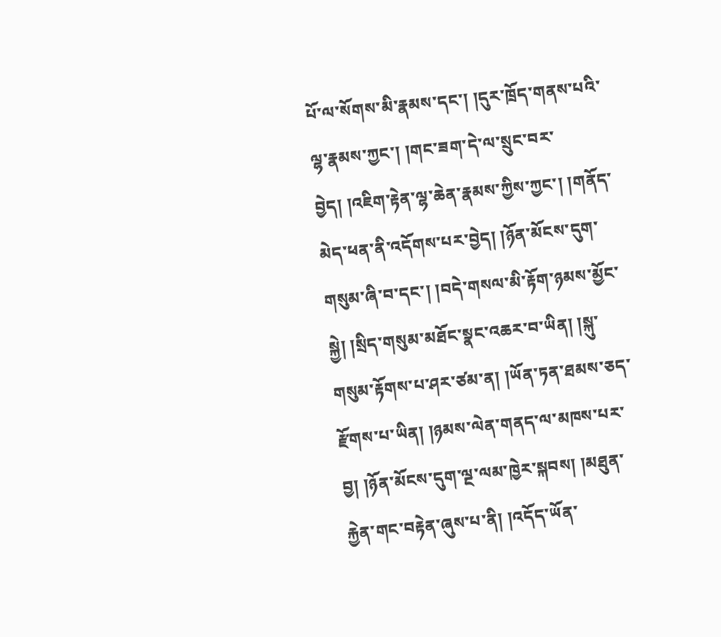པོ་ལ་སོགས་མི་རྣམས་དང་། །དུར་ཁྲོད་གནས་པའི་ལྷ་རྣམས་ཀྱང་། །གང་ཟག་དེ་ལ་སྲུང་བར་བྱེད། །འཇིག་རྟེན་ལྷ་ཆེན་རྣམས་ཀྱིས་ཀྱང་། །གནོད་མེད་ཕན་ནི་འདོགས་པར་བྱེད། །ཉོན་མོངས་དུག་གསུམ་ཞི་བ་དང་། །བདེ་གསལ་མི་རྟོག་ཉམས་མྱོང་སྐྱེ། །སྲིད་གསུམ་མཐོང་སྣང་འཆར་བ་ཡིན། །སྐུ་གསུམ་རྟོགས་པ་ཤར་ཙམ་ན། །ཡོན་ཏན་ཐམས་ཅད་རྫོགས་པ་ཡིན། །ཉམས་ལེན་གནད་ལ་མཁས་པར་བྱ། །ཉོན་མོངས་དུག་ལྔ་ལམ་ཁྱེར་སྐབས། །མཐུན་རྐྱེན་གང་བརྟེན་ཞུས་པ་ནི། །འདོད་ཡོན་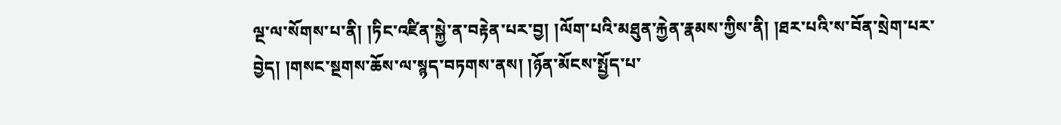ལྔ་ལ་སོགས་པ་ནི། །ཏིང་འཛིན་སྐྱེ་ན་བརྟེན་པར་བྱ། །ལོག་པའི་མཐུན་རྐྱེན་རྣམས་ཀྱིས་ནི། །ཐར་པའི་ས་བོན་སྲེག་པར་བྱེད། །གསང་སྔགས་ཆོས་ལ་སྙད་བཏགས་ནས། །ཉོན་མོངས་སྤྱོད་པ་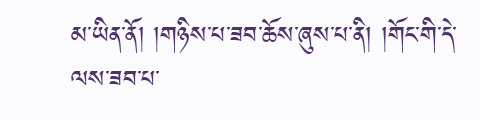མ་ཡིན་ནོ། །གཉིས་པ་ཟབ་ཆོས་ཞུས་པ་ནི། །གོང་གི་དེ་ལས་ཟབ་པ་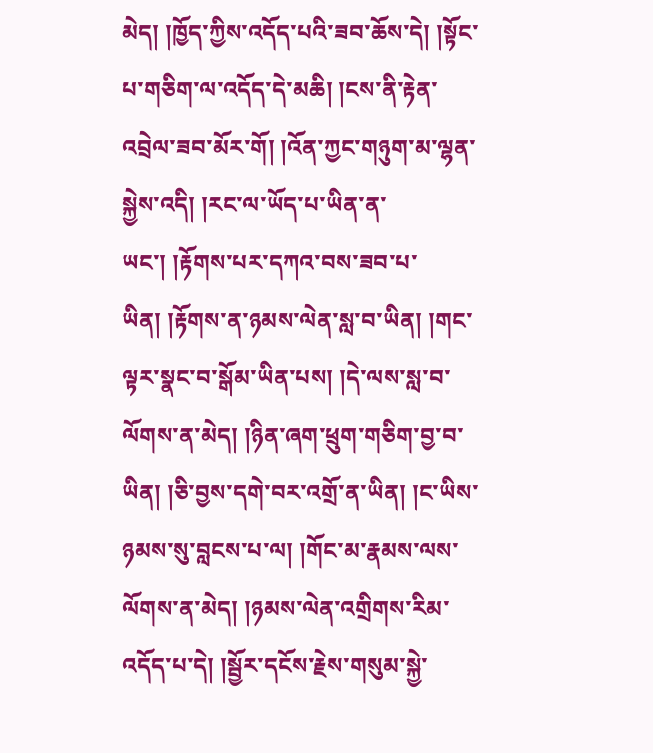མེད། །ཁྱོད་ཀྱིས་འདོད་པའི་ཟབ་ཆོས་དེ། །སྟོང་པ་གཅིག་ལ་འདོད་དེ་མཆི། །ངས་ནི་རྟེན་འབྲེལ་ཟབ་མོར་གོ། །འོན་ཀྱང་གཉུག་མ་ལྷན་སྐྱེས་འདི། །རང་ལ་ཡོད་པ་ཡིན་ན་ཡང་། །རྟོགས་པར་དཀའ་བས་ཟབ་པ་ཡིན། །རྟོགས་ན་ཉམས་ལེན་སླ་བ་ཡིན། །གང་ལྟར་སྣང་བ་སྒོམ་ཡིན་པས། །དེ་ལས་སླ་བ་ལོགས་ན་མེད། །ཉིན་ཞག་ཕྲུག་གཅིག་བྱ་བ་ཡིན། །ཅི་བྱས་དགེ་བར་འགྲོ་ན་ཡིན། །ང་ཡིས་ཉམས་སུ་བླངས་པ་ལ། །གོང་མ་རྣམས་ལས་ལོགས་ན་མེད། །ཉམས་ལེན་འགྲིགས་རིམ་འདོད་པ་དེ། །སྦྱོར་དངོས་རྗེས་གསུམ་སྐྱེ་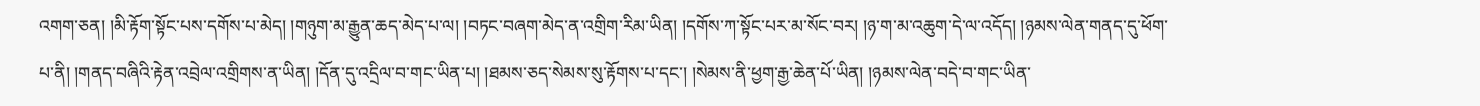འགག་ཅན། །མི་རྟོག་སྟོང་པས་དགོས་པ་མེད། །གཉུག་མ་རྒྱུན་ཆད་མེད་པ་ལ། །བཏང་བཞག་མེད་ན་འགྲིག་རིམ་ཡིན། །དགོས་ཀ་སྟོང་པར་མ་སོང་བར། །ཉ་ག་མ་འཆུག་དེ་ལ་འདོད། །ཉམས་ལེན་གནད་དུ་ཕོག་པ་ནི། །གནད་བཞིའི་རྟེན་འབྲེལ་འགྲིགས་ན་ཡིན། །དོན་དུ་འདྲིལ་བ་གང་ཡིན་པ། །ཐམས་ཅད་སེམས་སུ་རྟོགས་པ་དང་། །སེམས་ནི་ཕྱག་རྒྱ་ཆེན་པོ་ཡིན། །ཉམས་ལེན་བདེ་བ་གང་ཡིན་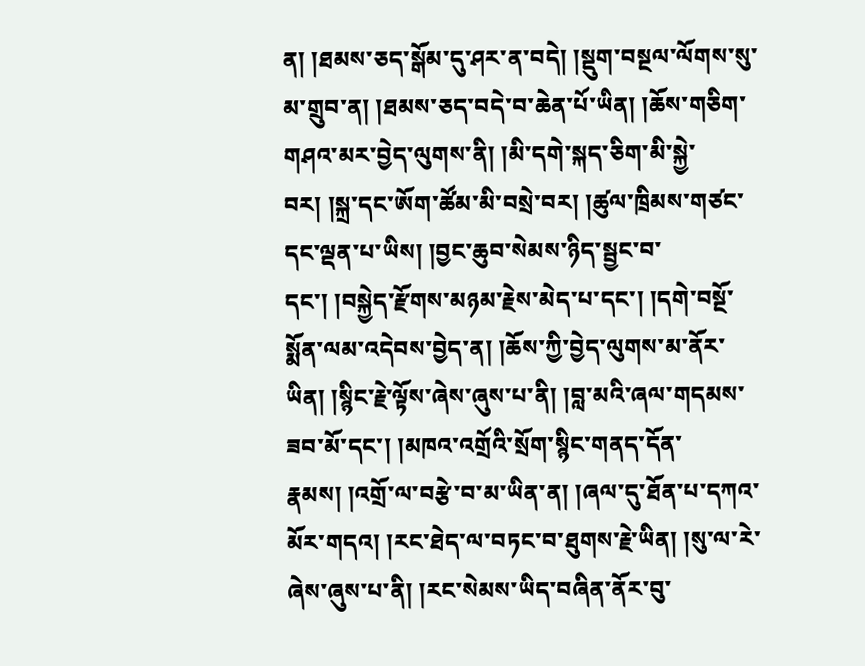ན། །ཐམས་ཅད་སྒོམ་དུ་ཤར་ན་བདེ། །སྡུག་བསྔལ་ལོགས་སུ་མ་གྲུབ་ན། །ཐམས་ཅད་བདེ་བ་ཆེན་པོ་ཡིན། །ཆོས་གཅིག་གཤའ་མར་བྱེད་ལུགས་ནི། །མི་དགེ་སྐད་ཅིག་མི་སྐྱེ་བར། །སྐྲ་དང་ཨོག་ཚོམ་མི་བསྲེ་བར། །ཚུལ་ཁྲིམས་གཙང་དང་ལྡན་པ་ཡིས། །བྱང་ཆུབ་སེམས་ཉིད་སྦྱང་བ་དང་། །བསྐྱེད་རྫོགས་མཉམ་རྗེས་མེད་པ་དང་། །དགེ་བསྔོ་སྨོན་ལམ་འདེབས་བྱེད་ན། །ཆོས་ཀྱི་བྱེད་ལུགས་མ་ནོར་ཡིན། །སྙིང་རྗེ་ལྟོས་ཞེས་ཞུས་པ་ནི། །བླ་མའི་ཞལ་གདམས་ཟབ་མོ་དང་། །མཁའ་འགྲོའི་སྲོག་སྙིང་གནད་དོན་རྣམས། །འགྲོ་ལ་བརྩེ་བ་མ་ཡིན་ན། །ཞལ་དུ་ཐོན་པ་དཀའ་མོར་གདའ། །རང་ཐེད་ལ་བཏང་བ་ཐུགས་རྗེ་ཡིན། །སུ་ལ་རེ་ཞེས་ཞུས་པ་ནི། །རང་སེམས་ཡིད་བཞིན་ནོར་བུ་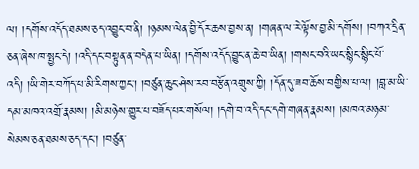ལ། །དགོས་འདོད་ཐམས་ཅད་འབྱུང་བ་ནི། །ཉམས་ལེན་བྱི་དོར་ཆས་བྱས་ན། །གཞན་ལ་རེ་ལྟོས་བྱ་མི་དགོས། །བཀའ་དྲིན་ཅན་ཞེས་ཁ་སྤྱང་དེ། །འདི་དང་བསྟུན་ན་བདེན་པ་ཡིན། །དགོས་འདོད་བྱུང་ན་ཆེ་བ་ཡིན། །གསང་བའི་ཡང་སྙིང་སྙིང་པོ་འདི། །ཡི་གེར་བཀོད་པ་མི་རིགས་ཀྱང་། །བཙུན་ཆུང་ཤེས་རབ་བརྩོན་འགྲུས་ཀྱི། །དོན་དུ་ཟབ་ཆོས་བགྱིས་པ་ལ། །བླ་མ་ཡི་དམ་མཁའ་འགྲོ་རྣམས། །མི་མཉེས་གྱུར་པ་བཟོད་པར་གསོལ། །དགེ་བ་འདི་དང་དགེ་གཞན་རྣམས། །མཁའ་མཉམ་སེམས་ཅན་ཐམས་ཅད་དང་། །བཙུན་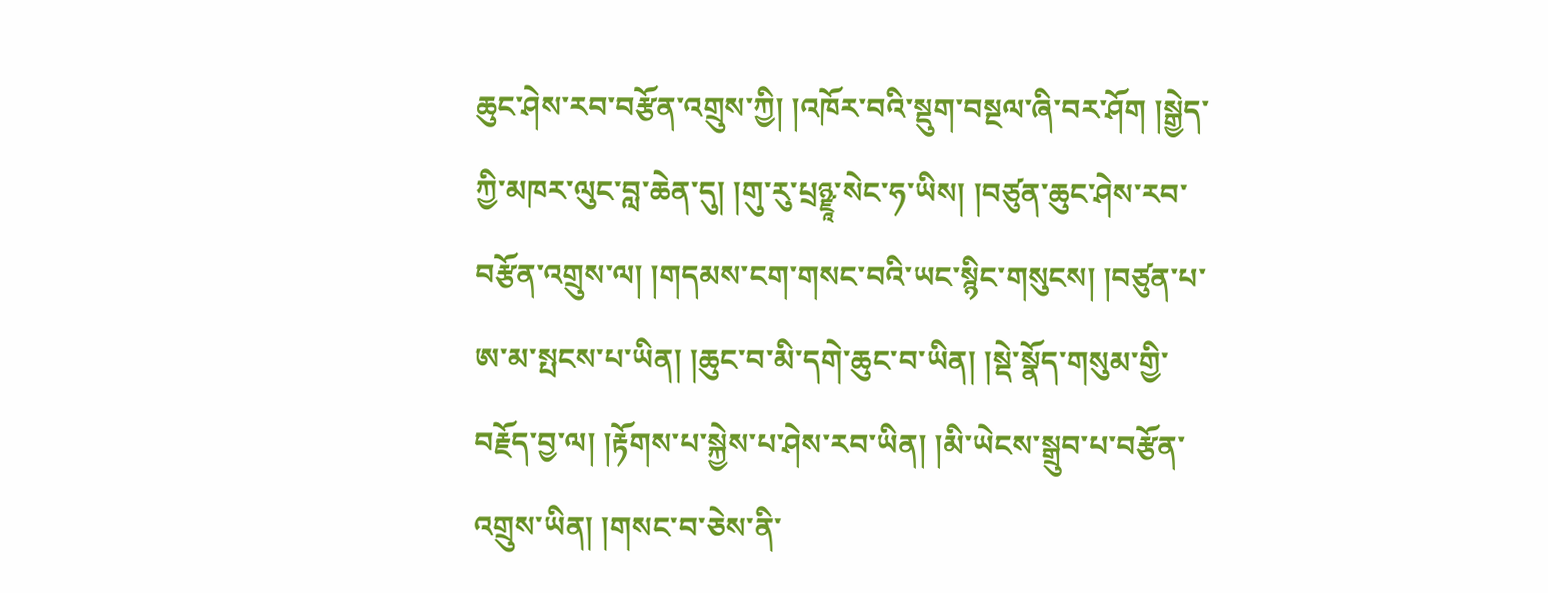ཆུང་ཤེས་རབ་བརྩོན་འགྲུས་ཀྱི། །འཁོར་བའི་སྡུག་བསྔལ་ཞི་བར་ཤོག །སྒྱེད་ཀྱི་མཁར་ལུང་བླ་ཆེན་དུ། །གུ་རུ་པྲཉྫཱ་སེང་ཧ་ཡིས། །བཙུན་ཆུང་ཤེས་རབ་བརྩོན་འགྲུས་ལ། །གདམས་ངག་གསང་བའི་ཡང་སྙིང་གསུངས། །བཙུན་པ་ཨ་མ་སྤངས་པ་ཡིན། །ཆུང་བ་མི་དགེ་ཆུང་བ་ཡིན། །སྡེ་སྣོད་གསུམ་གྱི་བརྗོད་བྱ་ལ། །རྟོགས་པ་སྐྱེས་པ་ཤེས་རབ་ཡིན། །མི་ཡེངས་སྒྲུབ་པ་བརྩོན་འགྲུས་ཡིན། །གསང་བ་ཅེས་ནི་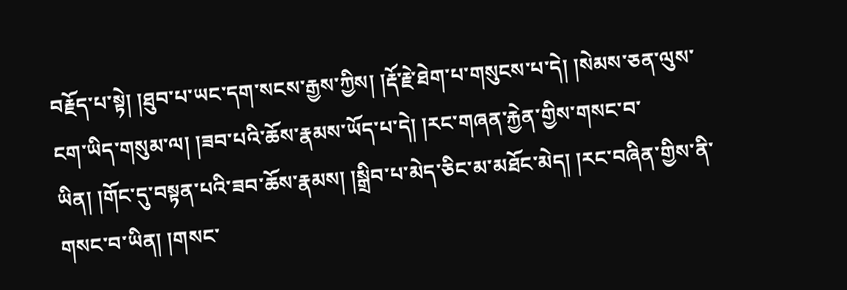བརྗོད་པ་སྟེ། །ཐུབ་པ་ཡང་དག་སངས་རྒྱས་ཀྱིས། །རྡོ་རྗེ་ཐེག་པ་གསུངས་པ་དེ། །སེམས་ཅན་ལུས་ངག་ཡིད་གསུམ་ལ། །ཟབ་པའི་ཆོས་རྣམས་ཡོད་པ་དེ། །རང་གཞན་རྐྱེན་གྱིས་གསང་བ་ཡིན། །གོང་དུ་བསྟན་པའི་ཟབ་ཆོས་རྣམས། །སྒྲིབ་པ་མེད་ཅིང་མ་མཐོང་མེད། །རང་བཞིན་གྱིས་ནི་གསང་བ་ཡིན། །གསང་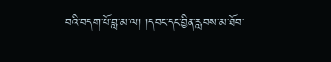བའི་བདག་པོ་བླ་མ་ལ། །དབང་དང་བྱིན་རླབས་མ་ཐོབ་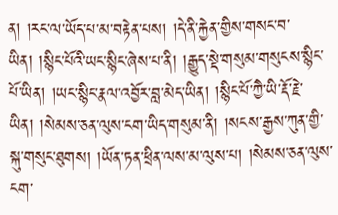ན། །རང་ལ་ཡོད་པ་མ་བརྟེན་པས། །དེ་ནི་རྐྱེན་གྱིས་གསང་བ་ཡིན། །སྙིང་པོའི་ཡང་སྙིང་ཞེས་པ་ནི། །རྒྱུད་སྡེ་གསུམ་གསུངས་སྙིང་པོ་ཡིན། །ཡང་སྙིང་རྣལ་འབྱོར་བླ་མེད་ཡིན། །སྙིང་པོ་ཀྱཻ་ཡི་རྡོ་རྗེ་ཡིན། །སེམས་ཅན་ལུས་ངག་ཡིད་གསུམ་ནི། །སངས་རྒྱས་ཀུན་གྱི་སྐུ་གསུང་ཐུགས། །ཡོན་ཏན་ཕྲིན་ལས་མ་ལུས་པ། །སེམས་ཅན་ལུས་ངག་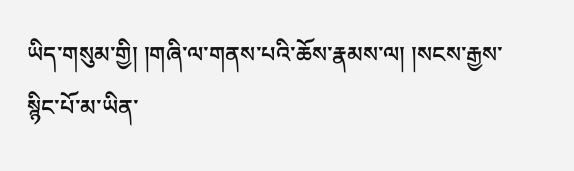ཡིད་གསུམ་གྱི། །གཞི་ལ་གནས་པའི་ཆོས་རྣམས་ལ། །སངས་རྒྱས་སྙིང་པོ་མ་ཡིན་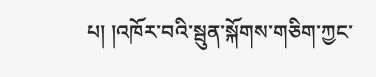པ། །འཁོར་བའི་སྦུན་སྐོགས་གཅིག་ཀྱང་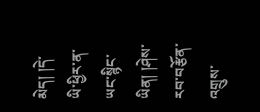མེད། །དེ་ཡི་ཕྱིར་ན་ཡང་སྙིང་ཡིན། །ཤེས་རབ་བརྩོན་འགྲུས་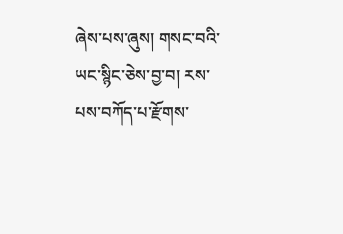ཞེས་པས་ཞུས། གསང་བའི་ཡང་སྙིང་ཅེས་བྱ་བ། རས་པས་བཀོད་པ་རྫོགས་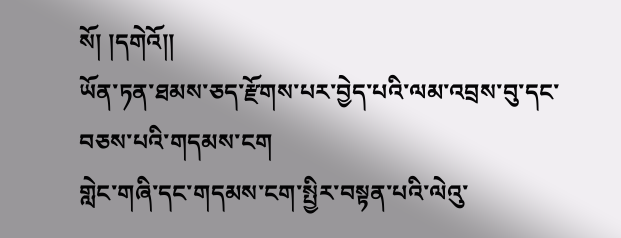སོ། །དགེའོ།།
ཡོན་ཏན་ཐམས་ཅད་རྫོགས་པར་བྱེད་པའི་ལམ་འབྲས་བུ་དང་བཅས་པའི་གདམས་ངག
གླེང་གཞི་དང་གདམས་ངག་སྤྱིར་བསྟན་པའི་ལེའུ་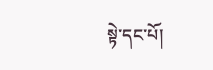སྟེ་དང་པོ།